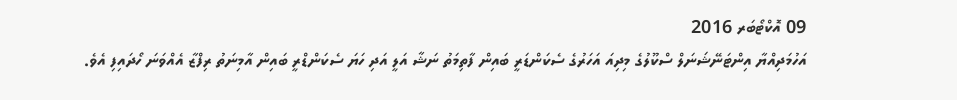09 އޮކްޓޯބަރ 2016
އަހުމަދިއްޔާ އިންޓަނޭޝަނަލް ސްކޫލުގެ މިދިއަ އަހަރުގެ ސެކަންޑަރީ ބައިން ފާތިމަތު ނަޝާ އަލީ އަދި ހަޔަ ސެކަންޑްރީ ބައިން އާމިނަތު ރިފްޒާ އެއްވަނަ ހޯދައިފި އެވެ.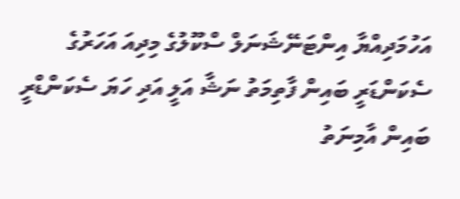އަހުމަދިއްޔާ އިންޓަނޭޝަނަލް ސްކޫލުގެ މިދިއަ އަހަރުގެ ސެކަންޑަރީ ބައިން ފާތިމަތު ނަޝާ އަލީ އަދި ހަޔަ ސެކަންޑްރީ ބައިން އާމިނަތު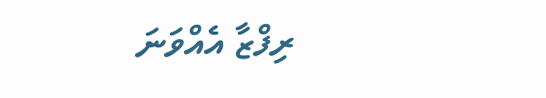ރިފްޒާ އެއްވަނަ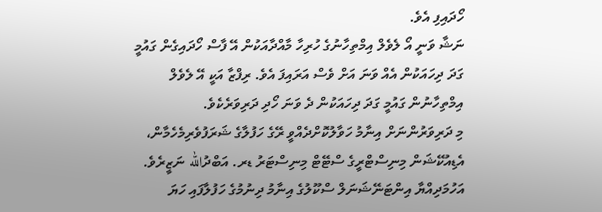ހޯދައިފި އެވެ.
ނަޝާ ވަނީ އޯ ލެވެލް އިމްތިހާނުގެ ހުރިހާ މާއްދާއަކުން އޭ ފާސް ހޯދައިގެން ގައުމީ ގަދަ ދިހައަކުން އެއް ވަނަ އަށް ވެސް އަރައިފަ އެވެ. ރިފްޒާ އަކީ އޭ ލެވެލް އިމްތިހާނުން ގައުމީ ގަދަ ދިހައަކުން ދެ ވަނަ ހޯދި ދަރިވަރެކެވެ.
މި ދަރިވަރުންނަށް އިނާމު ހަވާލުކޮށްދެއްވީ ރޭގެ ހަފުލާގެ ޝަރަފުވެރިމެހެމާން، އެޑިއުކޭޝަން މިނިސްޓްރީގެ ސްޓޭޓް މިނިސްޓަރު ޑރ. އަބްދުالله ނަޒީރެވެ.
އަހުމަދިއްޔާ އިންޓަނޭޝަނަލް ސްކޫލުގެ އިނާމު ދިނުމުގެ ހަފުލާފައި ހަޔަ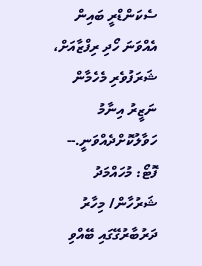ސެކަންޑްރީ ބައިން އެއްވަނަ ހޯދި ރިފްޒާއަށް، ޝަރަފުވެރި މެހެމާން ނަޒީރު އިނާމު ހަވާލުކޮށްދެއްވަނީ.-- ފޮޓޯ: މުހައްމަދު ޝަރުހާން/ މިހާރު
ދަރުބާރުގޭގައި ބޭއްވި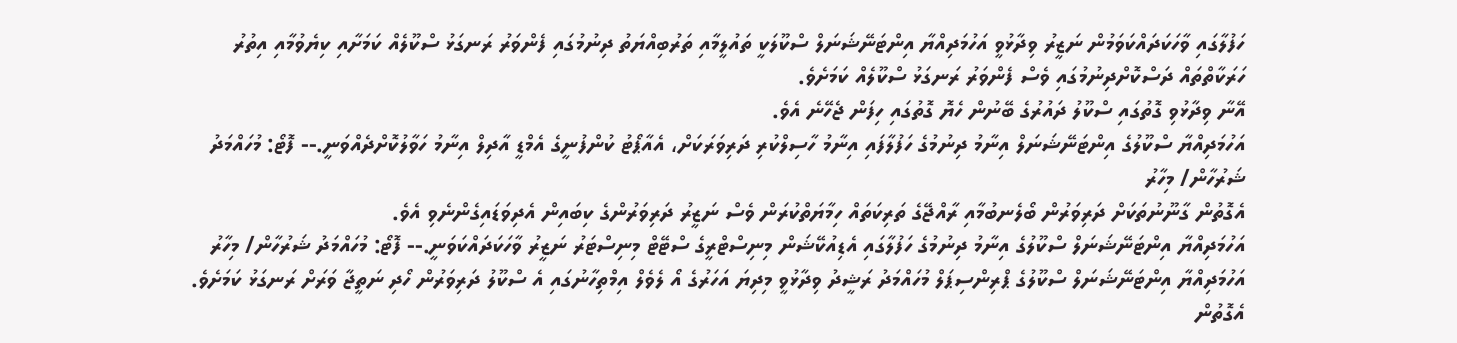ހަފުލާގައި ވާހަކަދައްކަވަމުން ނަޒީރު ވިދާޅުވީ އަހުމަދިއްޔާ އިންޓަނޭޝަނަލް ސްކޫލަކީ ތައުލީމާއި ތަރުބިއްޔަތު ދިނުމުގައި ފެންވަރު ރަނގަޅު ސްކޫލެއް ކަމަށާއި ކިޔެވުމާއި އިތުރު ހަރަކާތްތައް ދަސްކޮށްދިނުމުގައި ވެސް ފެންވަރު ރަނގަޅު ސްކޫލެއް ކަމަށެވެ.
އޭނާ ވިދާޅުވި ގޮތުގައި ސްކޫލު ދައުރުގެ ބޭނުން ހެޔޮ ގޮތުގައި ހިފަން ޖެހޭނެ އެވެ.
އަހުމަދިއްޔާ ސްކޫލުގެ އިންޓަނޭޝަނަލް އިނާމު ދިނުމުގެ ހަފުލާފައި އިނާމު ހާސިލްކުރި ދަރިވަރަކަށް، އެއާޕޯޓު ކުންފުނީގެ އެމްޑީ އާދިލް އިނާމު ހަވާލުކޮށްދެއްވަނީ.-- ފޮޓޯ: މުހައްމަދު ޝަރުހާން/ މިހާރު
އެގޮތުން ގާނޫނުތަކަށް ދަރިވަރުން ބޯލެނބުމާއި ރާއްޖޭގެ ތަރިކަތައް ހިމާޔަތްކުރަން ވެސް ނަޒީރު ދަރިވަރުންގެ ކިބައިން އެދިވަޑައިގެންނެވި އެވެ.
އަހުމަދިއްޔާ އިންޓަނޭޝަނަލް ސްކޫލުގެ އިނާމު ދިނުމުގެ ހަފުލާގައި އެޑިއުކޭޝަން މިނިސްޓްރީގެ ސްޓޭޓް މިނިސްޓަރު ނަޒީރު ވާހަކަދައްކަވަނީ.-- ފޮޓޯ: މުހައްމަދު ޝަރުހާން/ މިހާރު
އަހުމަދިއްޔާ އިންޓަނޭޝަނަލް ސްކޫލުގެ ޕްރިންސިޕަލް މުހައްމަދު ރަޝީދު ވިދާޅުވީ މިދިޔަ އަހަރުގެ އޯ ލެވެލް އިމްތިހާނުގައި އެ ސްކޫލު ދަރިވަރުން ހޯދި ނަތީޖާ ވަރަށް ރަނގަޅު ކަމަށެވެ. އެގޮތުން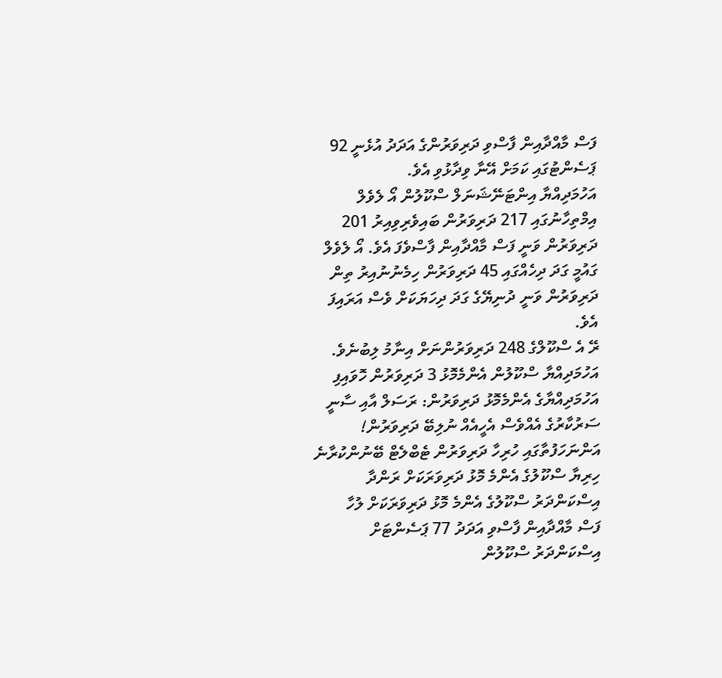ފަސް މާއްދާއިން ފާސްވި ދަރިވަރުންގެ އަދަދު އުޅެނީ 92 ޕަސެންޓުގައި ކަމަށް އޭނާ ވިދާޅުވި އެވެ.
އަހުމަދިއްޔާ އިންޓަނޭޝަނަލް ސްކޫލުން އޯ ލެވެލް އިމްތިހާނުގައި 217 ދަރިވަރުން ބައިވެރިވިއިރު 201 ދަރިވަރުން ވަނީ ފަސް މާއްދާއިން ފާސްވެފަ އެވެ. އޯ ލެވެލް ގައުމީ ގަދަ ދިހެއްގައި 45 ދަރިވަރުން ހިމެނުނުއިރު ތިން ދަރިވަރުން ވަނީ ދުނިޔޭގެ ގަދަ ދިހަޔަކަށް ވެސް އަރައިފަ އެވެ.
ރޭ އެ ސްކޫލްގެ 248 ދަރިވަރުންނަށް އިނާމު ލިބުނެވެ.
އަހުމަދިއްޔާ ސްކޫލުން އެންމެމޮޅު 3 ދަރިވަރުން ހޮވައިފި
އަހުމަދިއްޔާގެ އެންމެމޮޅު ދަރިވަރުން: ރަސަލް އާއި ސާނީ
ސަރުކާރުގެ އެއްވެސް އެހީއެއް ނުލިބޭ ދަރިވަރުން!
އަންނަހަފުތާގައި ހުރިހާ ދަރިވަރުން ޓެބްލެޓް ބޭނުންކުރާނެ
ހިރިޔާ ސްކޫލުގެ އެންމެ މޮޅު ދަރިވަރަކަށް ރަންދާ
އިސްކަންދަރު ސްކޫލުގެ އެންމެ މޮޅު ދަރިވަރަކަށް ލުހާ
ފަސް މާއްދާއިން ފާސްވި އަދަދު 77 ޕަސެންޓަށް
އިސްކަންދަރު ސްކޫލުން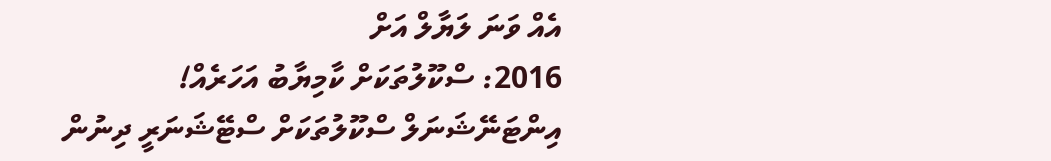އެއް ވަނަ ލަޔާލް އަށް
2016: ސްކޫލުތަކަށް ކާމިޔާބު އަހަރެއް!
އިންޓަނޭޝަނަލް ސްކޫލުތަކަށް ސްޓޭޝަނަރީ ދިނުން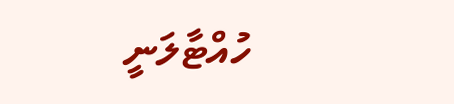ހުއްޓާލަނީ